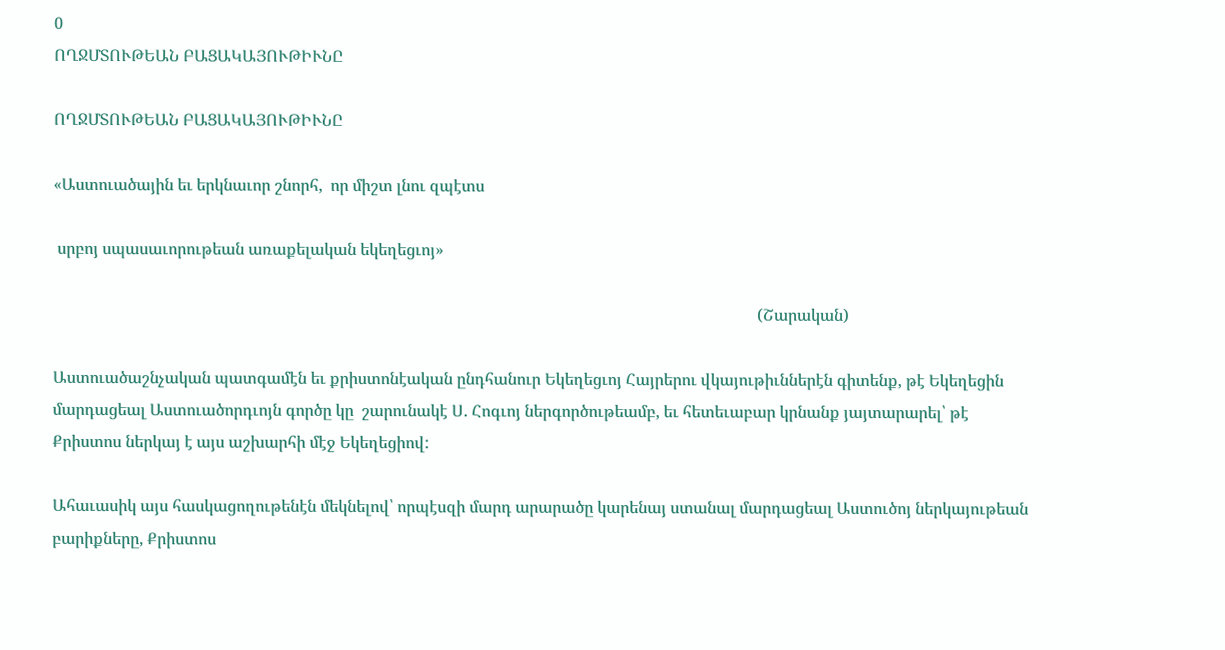0
ՈՂՋՄՏՈՒԹԵԱՆ ԲԱՑԱԿԱՅՈՒԹԻՒՆԸ

ՈՂՋՄՏՈՒԹԵԱՆ ԲԱՑԱԿԱՅՈՒԹԻՒՆԸ

«Աստուածային եւ երկնաւոր շնորհ,  որ միշտ լնու զպէտս

 սրբոյ սպասաւորութեան առաքելական եկեղեցւոյ»

                                                                                                                                                                                (Շարական)

Աստուածաշնչական պատգամէն եւ քրիստոնէական ընդհանուր Եկեղեցւոյ Հայրերու վկայութիւններէն գիտենք, թէ Եկեղեցին մարդացեալ Աստուածորդւոյն գործը կը  շարունակէ Ս. Հոգւոյ ներգործութեամբ, եւ հետեւաբար կրնանք յայտարարել՝ թէ Քրիստոս ներկայ է այս աշխարհի մէջ Եկեղեցիով:

Ահաւասիկ այս հասկացողութենէն մեկնելով՝ որպէսզի մարդ արարածը կարենայ ստանալ մարդացեալ Աստուծոյ ներկայութեան բարիքները, Քրիստոս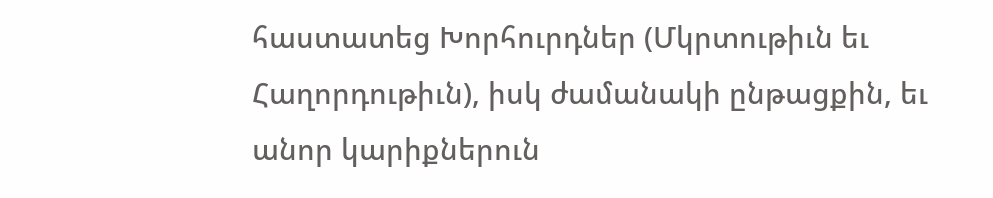հաստատեց Խորհուրդներ (Մկրտութիւն եւ Հաղորդութիւն), իսկ ժամանակի ընթացքին, եւ անոր կարիքներուն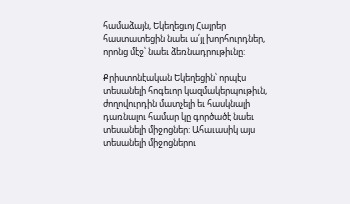համաձայն, Եկեղեցւոյ Հայրեր հաստատեցին նաեւ ա՛յլ խորհուրդներ, որոնց մէջ՝ նաեւ ձեռնադրութիւնը:

Քրիստոնէական Եկեղեցին՝ որպէս տեսանելի հոգեւոր կազմակերպութիւն, ժողովուրդին մատչելի եւ հասկնալի դառնալու համար կը գործածէ նաեւ տեսանելի միջոցներ: Ահաւասիկ այս տեսանելի միջոցներու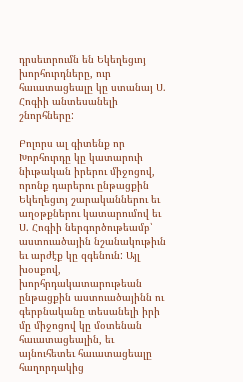դրսեւորումն են Եկեղեցւոյ խորհուրդները, ուր հաւատացեալը կը ստանայ Ս. Հոգիի անտեսանելի շնորհները:

Բոլորս ալ գիտենք որ Խորհուրդը կը կատարուի նիւթական իրերու միջոցով, որոնք դարերու ընթացքին Եկեղեցւոյ շարականներու եւ աղօթքներու կատարումով եւ Ս. Հոգիի ներգործութեամբ՝ աստուածային նշանակութիւն եւ արժէք կը զգենուն: Այլ խօսքով, խորհրդակատարութեան ընթացքին աստուածայինն ու գերբնականը տեսանելի իրի մը միջոցով կը մօտենան հաւատացեալին, եւ այնուհետեւ հաւատացեալը հաղորդակից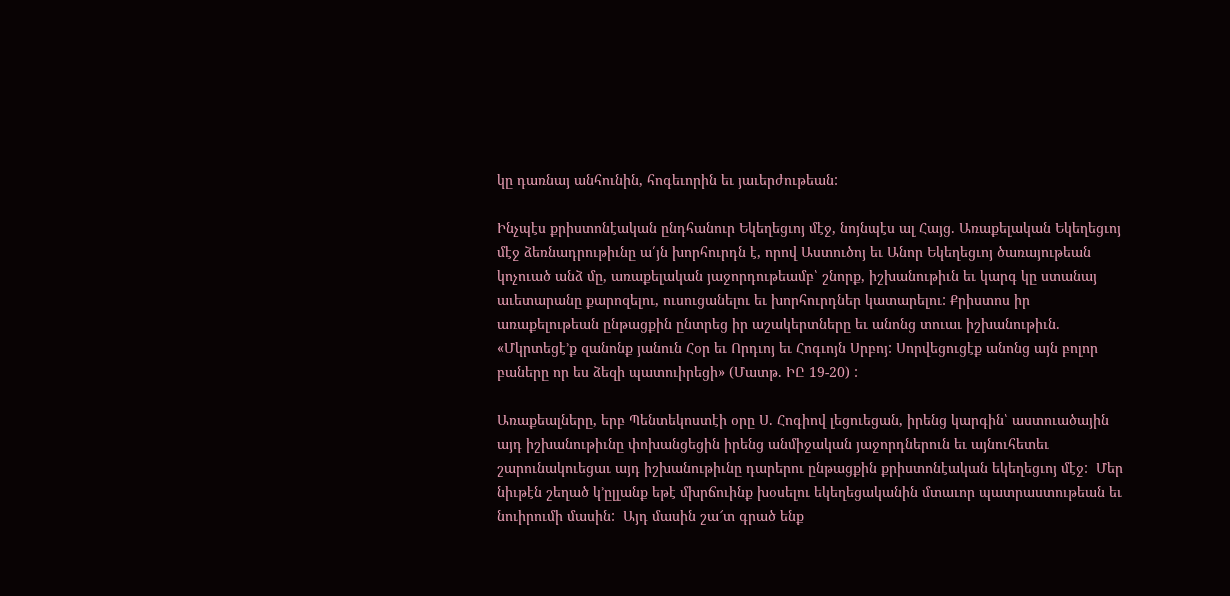կը դառնայ անհունին, հոգեւորին եւ յաւերժութեան:

Ինչպէս քրիստոնէական ընդհանուր Եկեղեցւոյ մէջ, նոյնպէս ալ Հայց. Առաքելական Եկեղեցւոյ մէջ ձեռնադրութիւնը ա՛յն խորհուրդն է, որով Աստուծոյ եւ Անոր Եկեղեցւոյ ծառայութեան կոչուած անձ մը, առաքելական յաջորդութեամբ՝ շնորք, իշխանութիւն եւ կարգ կը ստանայ աւետարանը քարոզելու, ուսուցանելու եւ խորհուրդներ կատարելու: Քրիստոս իր առաքելութեան ընթացքին ընտրեց իր աշակերտները եւ անոնց տուաւ իշխանութիւն. «Մկրտեցէ’ք զանոնք յանուն Հօր եւ Որդւոյ եւ Հոգւոյն Սրբոյ: Սորվեցուցէք անոնց այն բոլոր բաները որ ես ձեզի պատուիրեցի» (Մատթ. ԻԸ 19-20) :

Առաքեալները, երբ Պենտեկոստէի օրը Ս. Հոգիով լեցուեցան, իրենց կարգին՝ աստուածային այդ իշխանութիւնը փոխանցեցին իրենց անմիջական յաջորդներուն եւ այնուհետեւ շարունակուեցաւ այդ իշխանութիւնը դարերու ընթացքին քրիստոնէական եկեղեցւոյ մէջ:  Մեր նիւթէն շեղած կ’ըլլանք եթէ մխրճուինք խօսելու եկեղեցականին մտաւոր պատրաստութեան եւ նուիրումի մասին:  Այդ մասին շա՜տ գրած ենք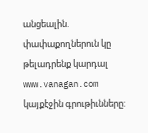անցեալին. փափաքողներուն կը թելադրենք կարդալ www.vanagan.com կայքէջին գրութիւնները: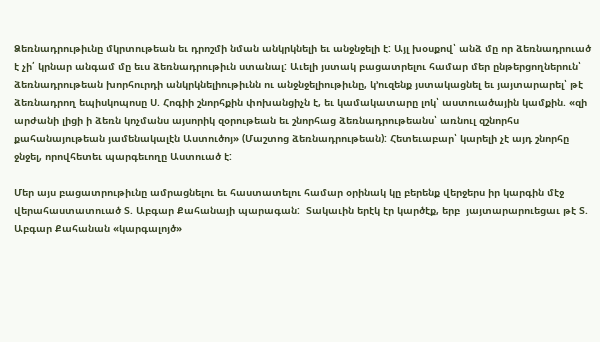Ձեռնադրութիւնը մկրտութեան եւ դրոշմի նման անկրկնելի եւ անջնջելի է: Այլ խօսքով՝ անձ մը որ ձեռնադրուած է չի՛ կրնար անգամ մը եւս ձեռնադրութիւն ստանալ: Աւելի յստակ բացատրելու համար մեր ընթերցողներուն՝ ձեռնադրութեան խորհուրդի անկրկնելիութիւնն ու անջնջելիութիւնը, կ’ուզենք յստակացնել եւ յայտարարել՝ թէ ձեռնադրող եպիսկոպոսը Ս. Հոգիի շնորհքին փոխանցիչն է, եւ կամակատարը լոկ՝ աստուածային կամքին. «զի արժանի լիցի ի ձեռն կոչմանս այսորիկ զօրութեան եւ շնորհաց ձեռնադրութեանս՝ առնուլ զշնորհս քահանայութեան յամենակալէն Աստուծոյ» (Մաշտոց ձեռնադրութեան): Հետեւաբար՝ կարելի չէ այդ շնորհը ջնջել, որովհետեւ պարգեւողը Աստուած է:

Մեր այս բացատրութիւնը ամրացնելու եւ հաստատելու համար օրինակ կը բերենք վերջերս իր կարգին մէջ վերահաստատուած Տ. Աբգար Քահանայի պարագան:  Տակաւին երէկ էր կարծէք, երբ  յայտարարուեցաւ թէ Տ. Աբգար Քահանան «կարգալոյծ»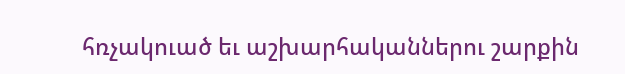հռչակուած եւ աշխարհականներու շարքին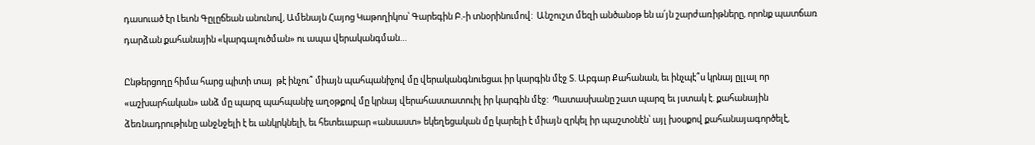դասուած էր Լեւոն Գըլըճեան անունով, Ամենայն Հայոց Կաթողիկոս՝ Գարեգին Բ.-ի տնօրինումով:  Անշուշտ մեզի անծանօթ են ա՛յն շարժառիթները, որոնք պատճառ դարձան քահանային «կարգալուծման» ու ապա վերականգման…

Ընթերցողը հիմա հարց պիտի տայ  թէ ինչու՞ միայն պահպանիչով մը վերականգնուեցաւ իր կարգին մէջ Տ. Աբգար Քահանան, եւ ինչպէ՞ս կրնայ ըլլալ որ «աշխարհական» անձ մը պարզ պահպանիչ աղօթքով մը կրնայ վերահաստատուիլ իր կարգին մէջ:  Պատասխանը շատ պարզ եւ յստակ է. քահանային ձեռնադրութիւնը անջնջելի է եւ անկրկնելի, եւ հետեւաբար «անսաստ» եկեղեցական մը կարելի է միայն զրկել իր պաշտօնէն՝ այլ խօսքով քահանայագործելէ,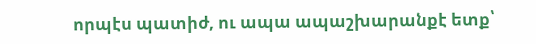որպէս պատիժ, ու ապա ապաշխարանքէ ետք՝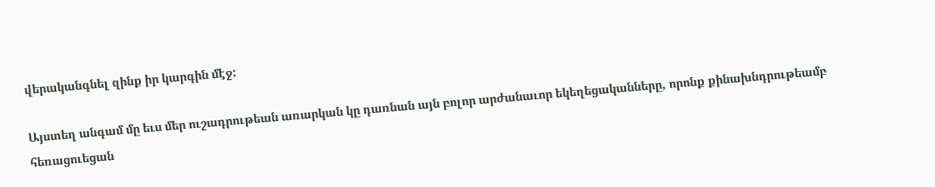վերականգնել զինք իր կարգին մէջ:

Այստեղ անգամ մը եւս մեր ուշադրութեան առարկան կը դառնան այն բոլոր արժանաւոր եկեղեցականները, որոնք քինախնդրութեամբ հեռացուեցան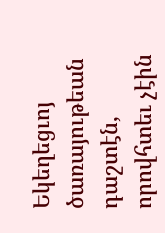Եկեղեցւոյ ծառայութեան դաշտէն, որովհտեւ չէին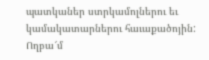պատկաներ ստրկամոլներու եւ կամակատարներու հաւաքածոյին: Ողբա՜մ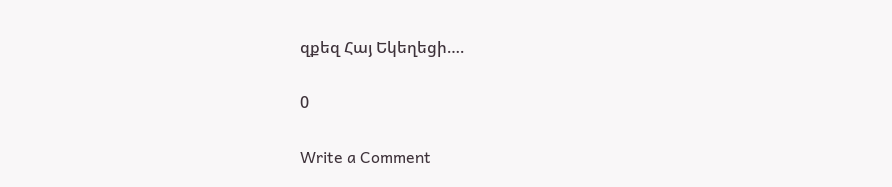զքեզ Հայ Եկեղեցի….

0

Write a Comment